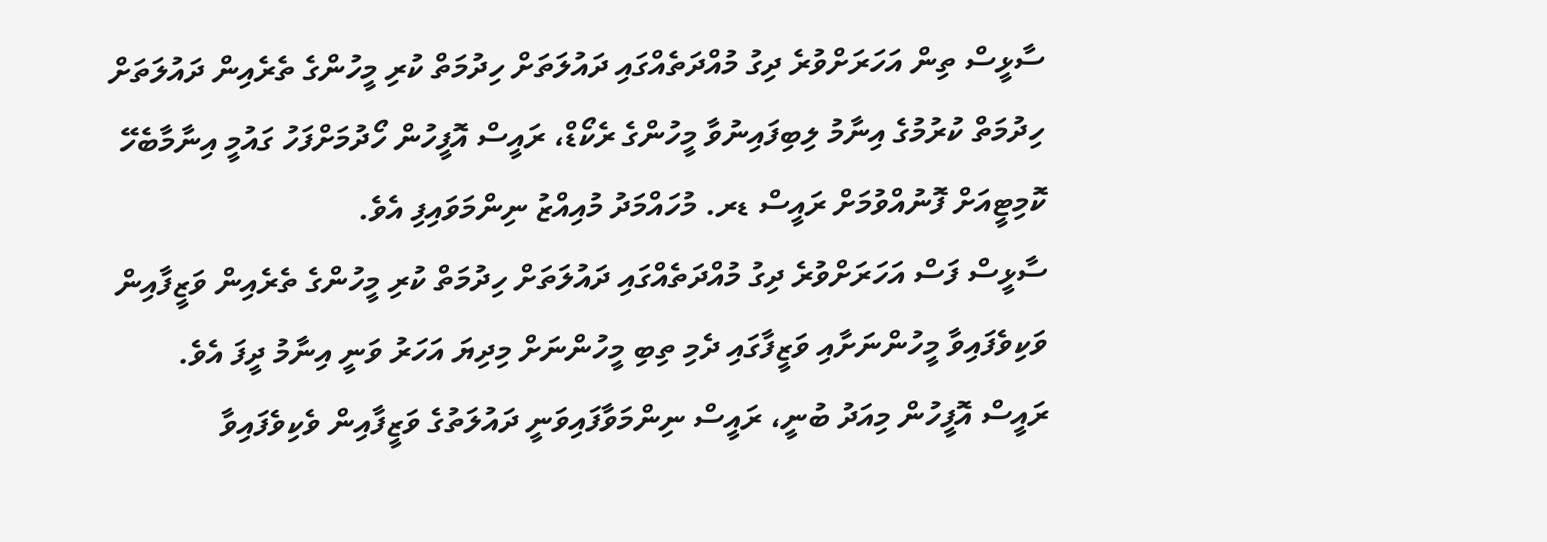ސާޅީސް ތިން އަހަރަށްވުރެ ދިގު މުއްދަތެއްގައި ދައުލަތަށް ހިދުމަތް ކުރި މީހުންގެ ތެރެއިން ދައުލަތަށް ހިދުމަތް ކުރުމުގެ އިނާމު ލިބިފައިނުވާ މީހުންގެ ރެކޯޑް، ރައީސް އޮފީހުން ހޯދުމަށްފަހު ގައުމީ އިނާމާބެހޭ ކޮމިޓީއަށް ފޮނުއްވުމަށް ރައީސް ޑރ. މުހައްމަދު މުއިއްޒު ނިންމަވައިފި އެވެ.
ސާޅީސް ފަސް އަހަރަށްވުރެ ދިގު މުއްދަތެއްގައި ދައުލަތަށް ހިދުމަތް ކުރި މީހުންގެ ތެރެއިން ވަޒީފާއިން ވަކިވެފައިވާ މީހުންނަށާއި ވަޒީފާގައި ދެމި ތިބި މީހުންނަށް މިދިޔަ އަހަރު ވަނީ އިނާމު ދީފަ އެވެ.
ރައީސް އޮފީހުން މިއަދު ބުނީ، ރައީސް ނިންމަވާފައިވަނީ ދައުލަތުގެ ވަޒީފާއިން ވެކިވެފައިވާ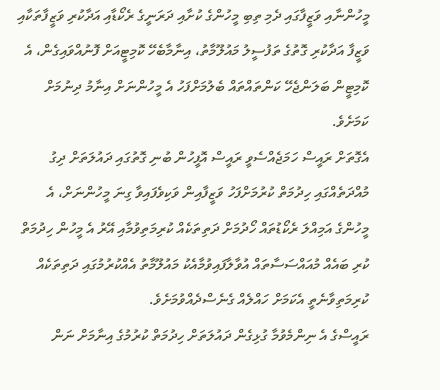މީހުންނާއި ވަޒީފާގައި ދެމި ތިބި މީހުންގެ ކުށާއި ދަރަނީގެ ރެކޯޑާއި އަދާކުރި ވަޒީފާތަކާއި ވަޒީފާ އަދާކުރި ގޮތުގެ ތަފުސީލު މައުލޫމާތު، އިނާމާބެހޭ ކޮމިޓީއަށް ފޮނުއްވައިގެން، އެ ކޮމިޓީން ބަލަންޖެހޭ ކަންތައްތައް ބެލުމަށްފަހު އެ މީހުންނަށް އިނާމު ދިނުމަށް ކަމަށެވެ.
އެގޮތަށް ރައީސް ހަމަޖެއްސެވީ ރައީސް އޮފީހުން ބުނި ގޮތުގައި ދައުލަތަށް ދިގު މުއްދަތެއްގައި ހިދުމަތް ކުރުމަށްފަހު ވަޒީފާއިން ވަކިވެފައިވާ ގިނަ މީހުންނަށް، އެ މީހުންގެ އަމިއްލަ ރެކޯޑުތައް ހޯދުމަށް ދަތިތަކެއް ކުރިމަތިވުމާއި އޭރު އެ މީހުން ހިދުމަތް ކުރި ބައެއް މުއައްސަސާތައް އުވާލާފައިވުމާއެކު މައުލޫމާތު އެއްކުރުމުގައި ދަތިތަކެއް ކުރިމަތިވާނެތީ އެކަމަށް ހައްލެއް ގެނެސްދެއްވުމަށެވެ.
ރައީސްގެ އެ ނިންމެވުމާ ގުޅިގެން ދައުލަތަށް ހިދުމަތް ކުރުމުގެ އިނާމަށް ނަން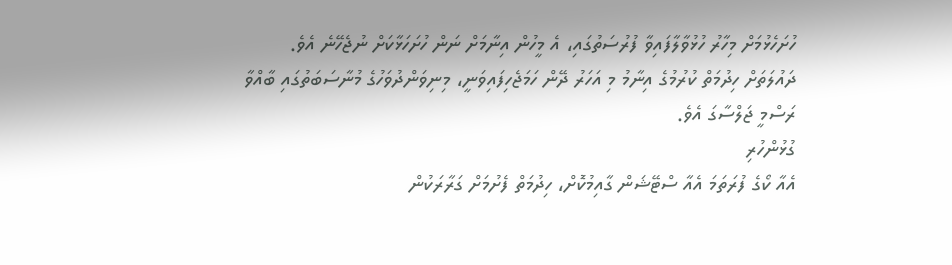ހުށަހެޅުމަށް މިހާރު ހުޅުވާލާފައިވާ ފުރުސަތުގައި، އެ މީހުން އިނާމަށް ނަން ހުށަހަޅާކަށް ނުޖެހޭނެ އެވެ.
ދައުލަތަށް ހިދުމަތް ކުރުމުގެ އިނާމު މި އަހަރު ދޭން ހަމަޖެހިފައިވަނީ، މިނިވަންދުވަހުގެ މުނާސަބަތުގައި ބާއްވާ ރަސްމީ ޖަލްސާގަ އެވެ.
ގުޅުންހުރި
އެއާ ކޯގެ ފުރަތަމަ އެއާ ސްޓޭޝަން ގާއިމުކޮށް، ހިދުމަތް ފެށުމަށް ގަރާރަކުން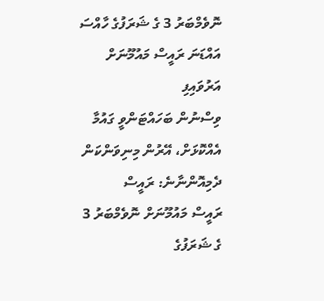ނޮވެމްބަރު 3 ގެ ޝަރަފުގެ ހާއްސަ އައްޑަނަ ރައީސް މައުމޫނަށް އަރުވައިފި
ވިސްނުން ބަހައްޓަންވީ ގައުމާ އެއްކޮޅަށް، އޭރުން މިނިވަންކަން ދެމިއޮންނާނެ: ރައީސް
ރައީސް މައުމޫނަށް ނޮވެމްބަރު 3 ގެ ޝަރަފުގެ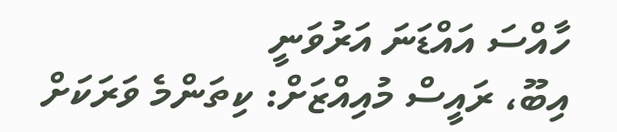ހާއްސަ އައްޑަނަ އަރުވަނީ
އިބޫ، ރައީސް މުއިއްޒަށް: ކިތަންމެ ވަރަކަށް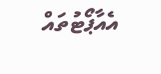އެއާޕޯޓުތައް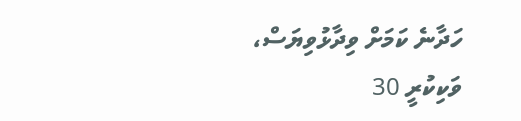ހަދާނެ ކަމަށް ވިދާޅުވިޔަސް،
ވަކިކުރީ 30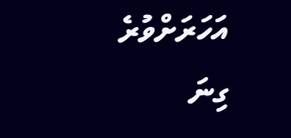އަހަރަށްވުރެ ގިނަ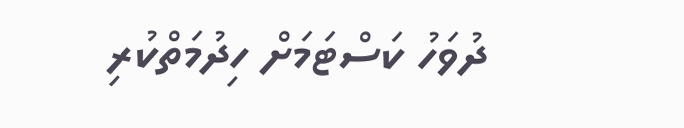ދުވަހު ކަސްޓަމަށް ހިދުމަތްކުރި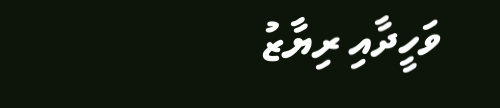ވަހީދާއި ރިޔާޒު